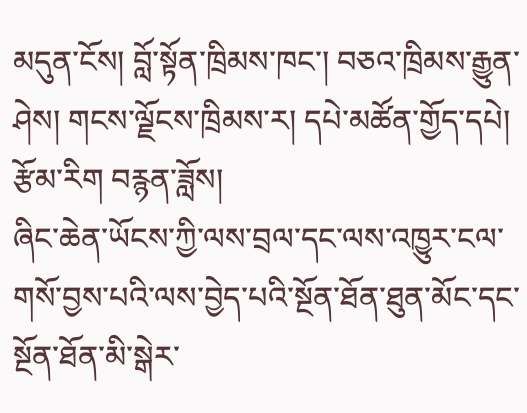མདུན་ངོས། བློ་སྟོན་ཁྲིམས་ཁང་། བཅའ་ཁྲིམས་རྒྱུན་ཤེས། གངས་ལྗོངས་ཁྲིམས་ར། དཔེ་མཚོན་གྱོད་དཔེ། རྩོམ་རིག བརྙན་ཟློས།
ཞིང་ཆེན་ཡོངས་ཀྱི་ལས་བྲལ་དང་ལས་འཁྱུར་ངལ་གསོ་བྱས་པའི་ལས་བྱེད་པའི་སྔོན་ཐོན་ཐུན་མོང་དང་སྔོན་ཐོན་མི་སྒེར་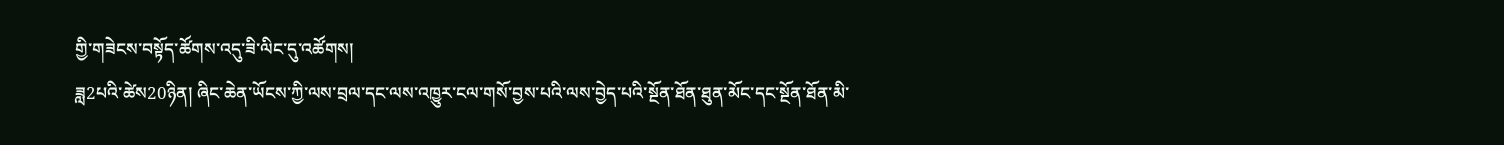གྱི་གཟེངས་བསྟོད་ཚོགས་འདུ་ཟི་ལིང་དུ་འཚོགས།
ཟླ2པའི་ཚེས20ཉིན། ཞིང་ཆེན་ཡོངས་ཀྱི་ལས་བྲལ་དང་ལས་འཁྱུར་ངལ་གསོ་བྱས་པའི་ལས་བྱེད་པའི་སྔོན་ཐོན་ཐུན་མོང་དང་སྔོན་ཐོན་མི་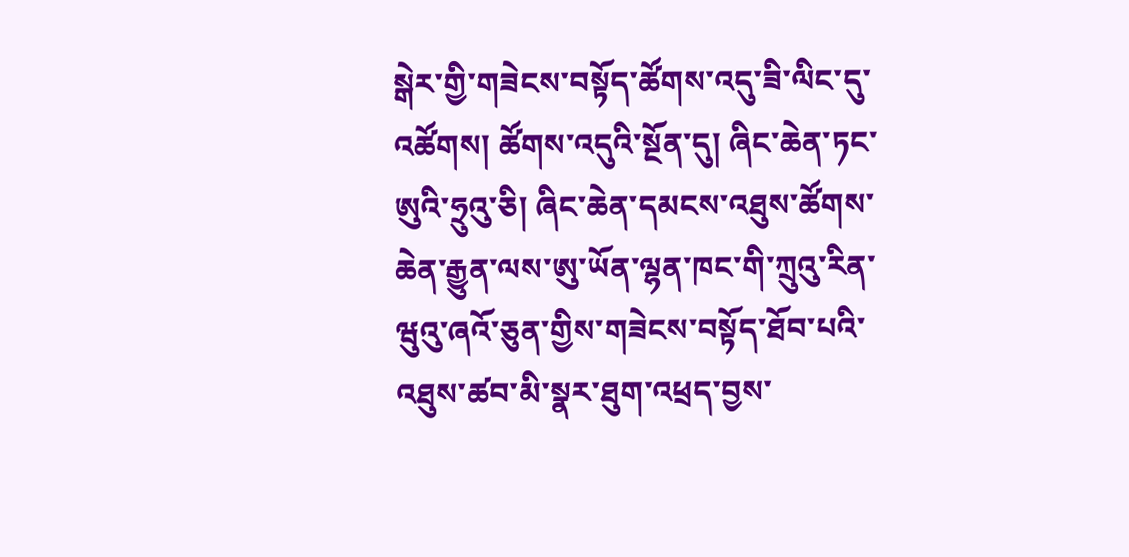སྒེར་གྱི་གཟེངས་བསྟོད་ཚོགས་འདུ་ཟི་ལིང་དུ་འཚོགས། ཚོགས་འདུའི་སྔོན་དུ། ཞིང་ཆེན་ཏང་ཨུའི་ཧྲུའུ་ཅི། ཞིང་ཆེན་དམངས་འཐུས་ཚོགས་ཆེན་རྒྱུན་ལས་ཨུ་ཡོན་ལྷན་ཁང་གི་ཀྲུའུ་རིན་ཝུའུ་ཞའོ་ཅུན་གྱིས་གཟེངས་བསྟོད་ཐོབ་པའི་འཐུས་ཚབ་མི་སྣར་ཐུག་འཕྲད་བྱས་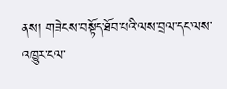ནས། གཟེངས་བསྟོད་ཐོབ་པའི་ལས་བྲལ་དང་ལས་འཁྱུར་ངལ་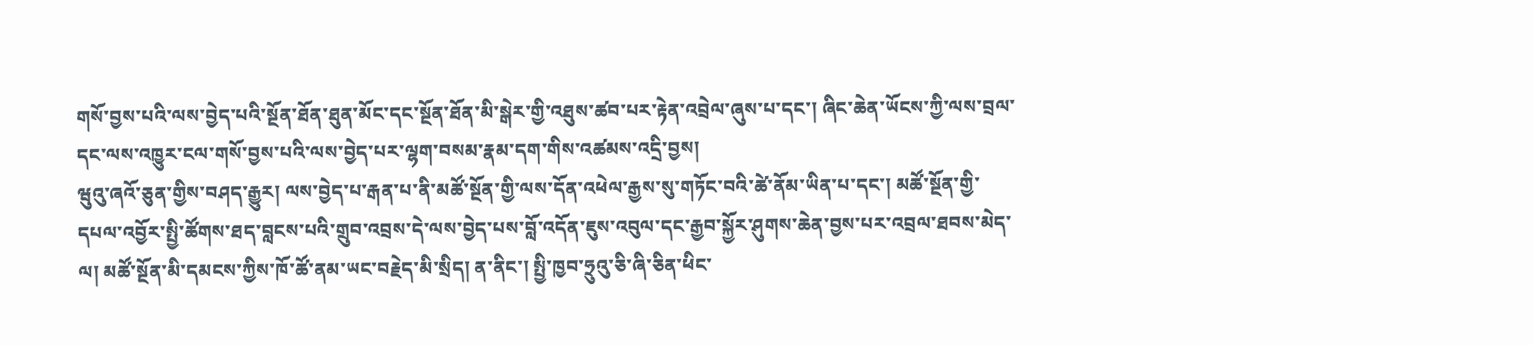གསོ་བྱས་པའི་ལས་བྱེད་པའི་སྔོན་ཐོན་ཐུན་མོང་དང་སྔོན་ཐོན་མི་སྒེར་གྱི་འཐུས་ཚབ་པར་རྟེན་འབྲེལ་ཞུས་པ་དང་། ཞིང་ཆེན་ཡོངས་ཀྱི་ལས་བྲལ་དང་ལས་འཁྱུར་ངལ་གསོ་བྱས་པའི་ལས་བྱེད་པར་ལྷག་བསམ་རྣམ་དག་གིས་འཚམས་འདྲི་བྱས།
ཝུའུ་ཞའོ་ཅུན་གྱིས་བཤད་རྒྱུར། ལས་བྱེད་པ་རྒན་པ་ནི་མཚོ་སྔོན་གྱི་ལས་དོན་འཕེལ་རྒྱས་སུ་གཏོང་བའི་ཚེ་ནོམ་ཡིན་པ་དང་། མཚོ་སྔོན་གྱི་དཔལ་འབྱོར་སྤྱི་ཚོགས་ཐད་བླངས་པའི་གྲུབ་འབྲས་དེ་ལས་བྱེད་པས་བློ་འདོན་ཇུས་འབུལ་དང་རྒྱབ་སྐྱོར་ཤུགས་ཆེན་བྱས་པར་འབྲལ་ཐབས་མེད་ལ། མཚོ་སྔོན་མི་དམངས་ཀྱིས་ཁོ་ཚོ་ནམ་ཡང་བརྗེད་མི་སྲིད། ན་ནིང་། སྤྱི་ཁྱབ་ཧྲུའུ་ཅི་ཞི་ཅིན་ཕིང་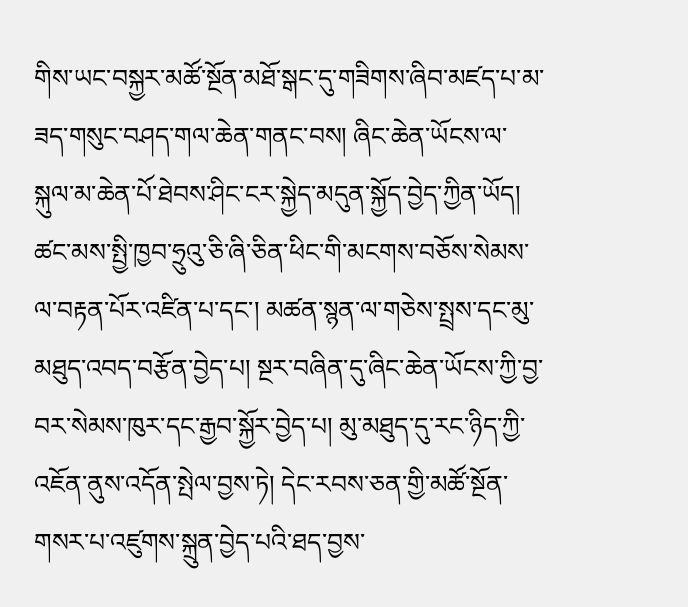གིས་ཡང་བསྐྱར་མཚོ་སྔོན་མཐོ་སྒང་དུ་གཟིགས་ཞིབ་མཛད་པ་མ་ཟད་གསུང་བཤད་གལ་ཆེན་གནང་བས། ཞིང་ཆེན་ཡོངས་ལ་སྐུལ་མ་ཆེན་པོ་ཐེབས་ཤིང་ངར་སྐྱེད་མདུན་སྐྱོད་བྱེད་ཀྱིན་ཡོད། ཚང་མས་སྤྱི་ཁྱབ་ཧྲུའུ་ཅི་ཞི་ཅིན་ཕིང་གི་མངགས་བཅོས་སེམས་ལ་བརྟན་པོར་འཛིན་པ་དང་། མཚན་སྙན་ལ་གཅེས་སྤྲས་དང་མུ་མཐུད་འབད་བརྩོན་བྱེད་པ། སྔར་བཞིན་དུ་ཞིང་ཆེན་ཡོངས་ཀྱི་བྱ་བར་སེམས་ཁུར་དང་རྒྱབ་སྐྱོར་བྱེད་པ། མུ་མཐུད་དུ་རང་ཉིད་ཀྱི་འཇོན་ནུས་འདོན་སྤེལ་བྱས་ཏེ། དེང་རབས་ཅན་གྱི་མཚོ་སྔོན་གསར་པ་འཛུགས་སྐྲུན་བྱེད་པའི་ཐད་བྱས་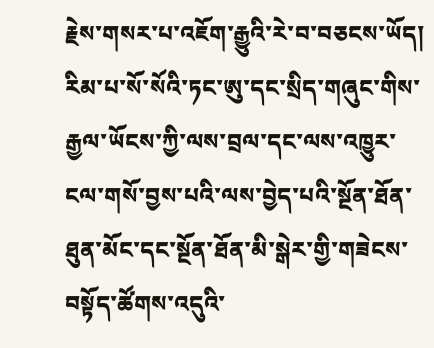རྗེས་གསར་པ་འཇོག་རྒྱུའི་རེ་བ་བཅངས་ཡོད། རིམ་པ་སོ་སོའི་ཏང་ཨུ་དང་སྲིད་གཞུང་གིས་རྒྱལ་ཡོངས་ཀྱི་ལས་བྲལ་དང་ལས་འཁྱུར་ངལ་གསོ་བྱས་པའི་ལས་བྱེད་པའི་སྔོན་ཐོན་ཐུན་མོང་དང་སྔོན་ཐོན་མི་སྒེར་གྱི་གཟེངས་བསྟོད་ཚོགས་འདུའི་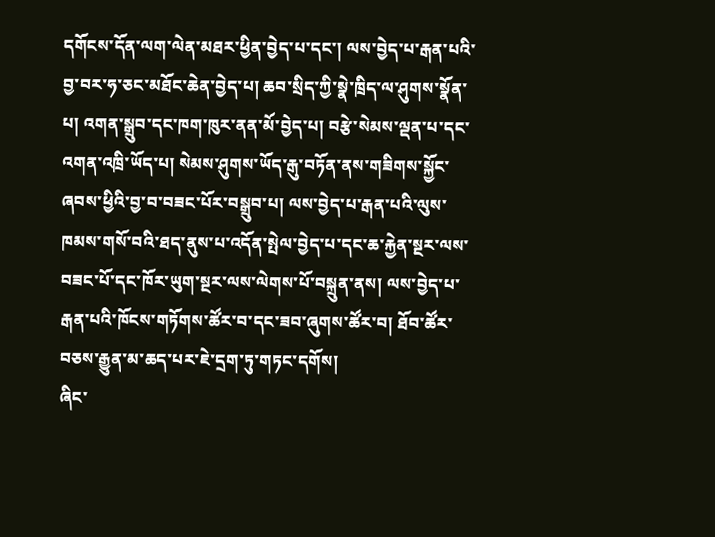དགོངས་དོན་ལག་ལེན་མཐར་ཕྱིན་བྱེད་པ་དང་། ལས་བྱེད་པ་རྒན་པའི་བྱ་བར་ཧ་ཅང་མཐོང་ཆེན་བྱེད་པ། ཆབ་སྲིད་ཀྱི་སྣེ་ཁྲིད་ལ་ཤུགས་སྣོན་པ། འགན་སྒྲུབ་དང་ཁག་ཁུར་ནན་མོ་བྱེད་པ། བརྩེ་སེམས་ལྡན་པ་དང་འགན་འཁྲི་ཡོད་པ། སེམས་ཤུགས་ཡོད་རྒུ་བཏོན་ནས་གཟིགས་སྐྱོང་ཞབས་ཕྱིའི་བྱ་བ་བཟང་པོར་བསྒྲུབ་པ། ལས་བྱེད་པ་རྒན་པའི་ལུས་ཁམས་གསོ་བའི་ཐད་ནུས་པ་འདོན་སྤེལ་བྱེད་པ་དང་ཆ་རྐྱེན་སྔར་ལས་བཟང་པོ་དང་ཁོར་ཡུག་སྔར་ལས་ལེགས་པོ་བསྐྲུན་ནས། ལས་བྱེད་པ་རྒན་པའི་ཁོངས་གཏོགས་ཚོར་བ་དང་ཟབ་ཞུགས་ཚོར་བ། ཐོབ་ཚོར་བཅས་རྒྱུན་མ་ཆད་པར་ཇེ་དྲག་ཏུ་གཏང་དགོས།
ཞིང་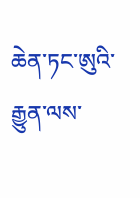ཆེན་ཏང་ཨུའི་རྒྱུན་ལས་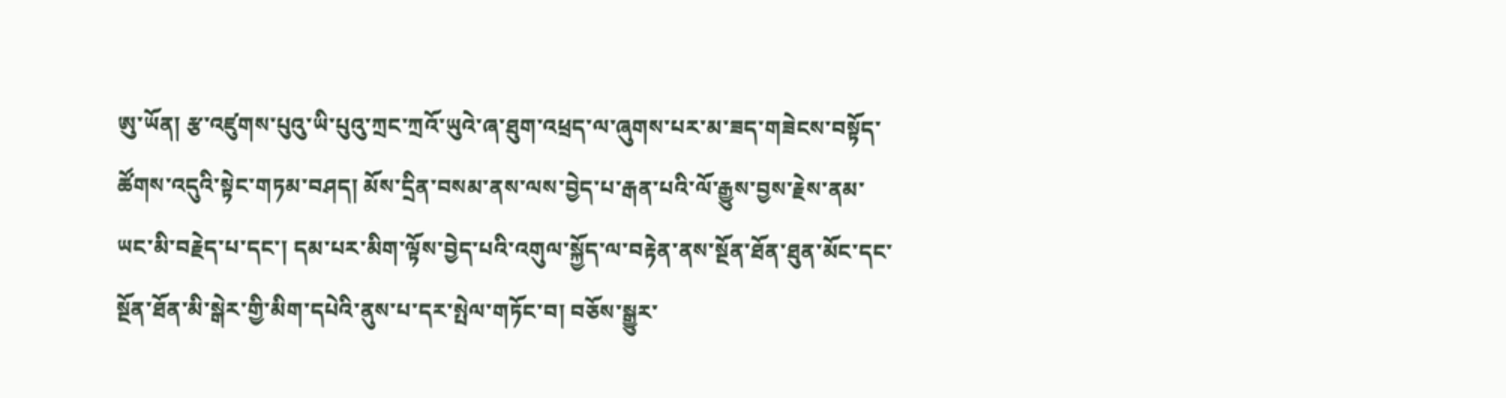ཨུ་ཡོན། རྩ་འཛུགས་པུའུ་ཡི་པུའུ་ཀྲང་ཀྲའོ་ཡུའེ་ཞ་ཐུག་འཕྲད་ལ་ཞུགས་པར་མ་ཟད་གཟེངས་བསྟོད་ཚོགས་འདུའི་སྟེང་གཏམ་བཤད། མོས་དྲིན་བསམ་ནས་ལས་བྱེད་པ་རྒན་པའི་ལོ་རྒྱུས་བྱས་རྗེས་ནམ་ཡང་མི་བརྗེད་པ་དང་། དམ་པར་མིག་ལྟོས་བྱེད་པའི་འགུལ་སྐྱོད་ལ་བརྟེན་ནས་སྔོན་ཐོན་ཐུན་མོང་དང་སྔོན་ཐོན་མི་སྒེར་གྱི་མིག་དཔེའི་ནུས་པ་དར་སྤེལ་གཏོང་བ། བཅོས་སྒྱུར་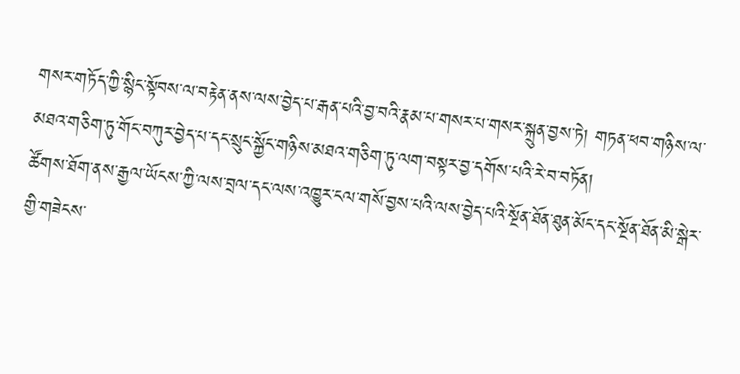གསར་གཏོད་ཀྱི་སྙིང་སྟོབས་ལ་བརྟེན་ནས་ལས་བྱེད་པ་རྒན་པའི་བྱ་བའི་རྣམ་པ་གསར་པ་གསར་སྐྲུན་བྱས་ཏེ། གཏན་ཕབ་གཉིས་ལ་མཐའ་གཅིག་ཏུ་གོང་བཀུར་བྱེད་པ་དང་སྲུང་སྐྱོང་གཉིས་མཐའ་གཅིག་ཏུ་ལག་བསྟར་བྱ་དགོས་པའི་རེ་བ་བཏོན།
ཚོགས་ཐོག་ནས་རྒྱལ་ཡོངས་ཀྱི་ལས་བྲལ་དང་ལས་འཁྱུར་ངལ་གསོ་བྱས་པའི་ལས་བྱེད་པའི་སྔོན་ཐོན་ཐུན་མོང་དང་སྔོན་ཐོན་མི་སྒེར་གྱི་གཟེངས་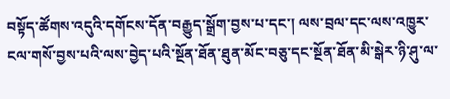བསྟོད་ཚོགས་འདུའི་དགོངས་དོན་བརྒྱུད་སྒྲོག་བྱས་པ་དང་། ལས་བྲལ་དང་ལས་འཁྱུར་ངལ་གསོ་བྱས་པའི་ལས་བྱེད་པའི་སྔོན་ཐོན་ཐུན་མོང་བཅུ་དང་སྔོན་ཐོན་མི་སྒེར་ཉི་ཤུ་ལ་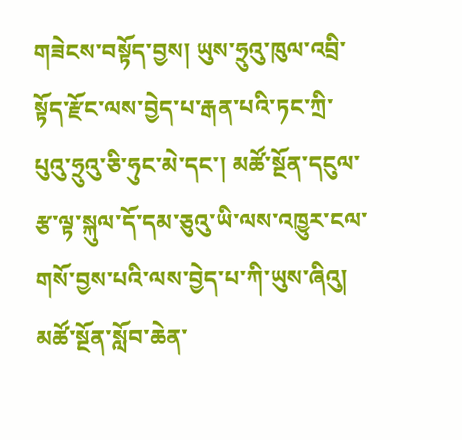གཟེངས་བསྟོད་བྱས། ཡུས་ཧྲུའུ་ཁུལ་འབྲི་སྟོད་རྫོང་ལས་བྱེད་པ་རྒན་པའི་ཏང་ཀྲི་པུའུ་ཧྲུའུ་ཅི་ཧུང་མེ་དང་། མཚོ་སྔོན་དངུལ་རྩ་ལྟ་སྐུལ་དོ་དམ་ཅུའུ་ཡི་ལས་འཁྱུར་ངལ་གསོ་བྱས་པའི་ལས་བྱེད་པ་ཀི་ཡུས་ཞིའུ། མཚོ་སྔོན་སློབ་ཆེན་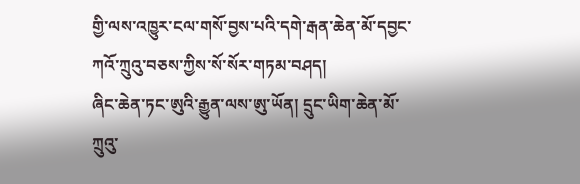གྱི་ལས་འཁྱུར་ངལ་གསོ་བྱས་པའི་དགེ་རྒན་ཆེན་མོ་དབྱང་ཀའོ་ཀྲུའུ་བཅས་ཀྱིས་སོ་སོར་གཏམ་བཤད།
ཞིང་ཆེན་ཏང་ཨུའི་རྒྱུན་ལས་ཨུ་ཡོན། དྲུང་ཡིག་ཆེན་མོ་ཀྲུའུ་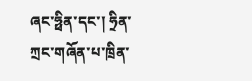ཞང་ཧྥིན་དང་། ཧྲིན་ཀྲང་གཞོན་པ་ཁྲིན་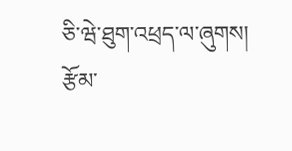ཅི་ཝེ་ཐུག་འཕྲད་ལ་ཞུགས།
རྩོམ་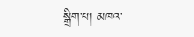སྒྲིག་པ། མཁའ་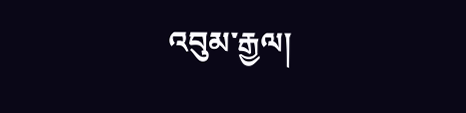འབུམ་རྒྱལ།